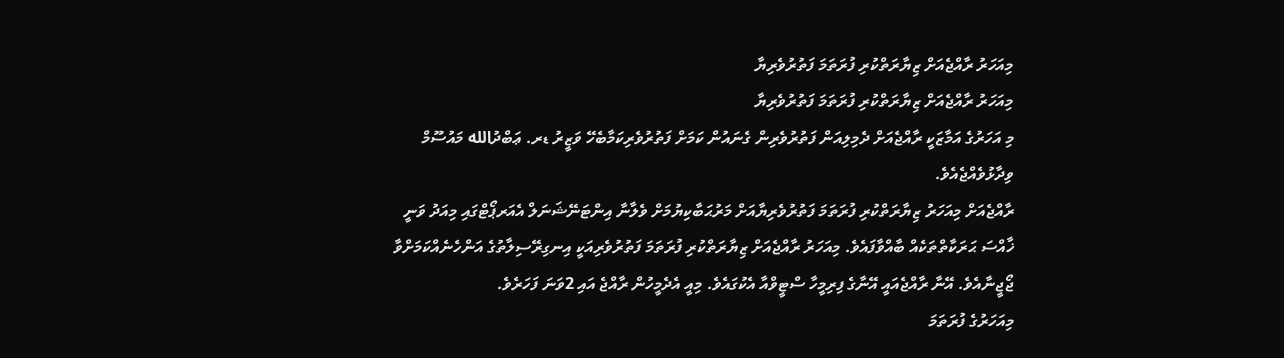މިއަހަރު ރާއްޖެއަށް ޒިޔާރަތްކުރި ފުރަތަމަ ފަތުރުވެރިޔާ
މިއަހަރު ރާއްޖެއަށް ޒިޔާރަތްކުރި ފުރަތަމަ ފަތުރުވެރިޔާ
މި އަހަރުގެ އަމާޒަކީ ރާއްޖެއަށް ދެމިލިއަން ފަތުރުވެރިން ގެނައުން ކަމަށް ފަތުރުވެރިކަމާބެހޭ ވަޒީރު ޑރ. ޢަބްދުالله މައުސޫމް ވިދާޅުވެއްޖެއެވެ.
ރާއްޖެއަށް މިއަހަރު ޒިޔާރަތްކުރި ފުރަތަމަ ފަތުރުވެރިޔާއަށް މަރުޙަބާކިޔުމަށް ވެލާނާ އިންޓަނޭޝަނަލް އެއަރޕޯޓްގައި މިއަދު ވަނީ ޚާއްސަ ޙަރަކާތްތަކެއް ބާއްވާފައެވެ. މިއަހަރު ރާއްޖެއަށް ޒިޔާރަތްކުރި ފުރަތަމަ ފަތުރުވެރިއަކީ އިނގިރޭސިލާތުގެ އަންހެނެއްކަމަށްވާ ޖޯޖީނާއެވެ. އޭނާ ރާއްޖެއައީ އޭނާގެ ފިރިމީހާ ސްޓީވްއާ އެކުގައެވެ. މިއީ އެދެމީހުން ރާއްޖެ އައި 2ވަނަ ފަހަރެވެ.
މިއަހަރުގެ ފުރަތަމަ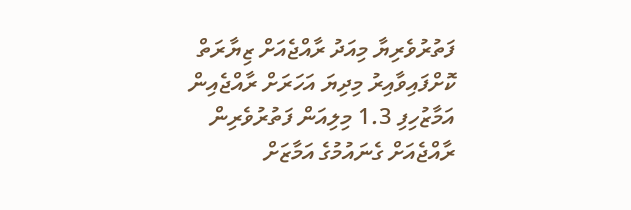ފަތުރުވެރިޔާ މިއަދު ރާއްޖެއަށް ޒިޔާރަތް ކޮށްފައިވާއިރު މިދިޔަ އަހަރަށް ރާއްޖެއިން އަމާޒުހިފި 1.3 މިލިއަން ފަތުރުވެރިން ރާއްޖެއަށް ގެނައުމުގެ އަމާޒަށް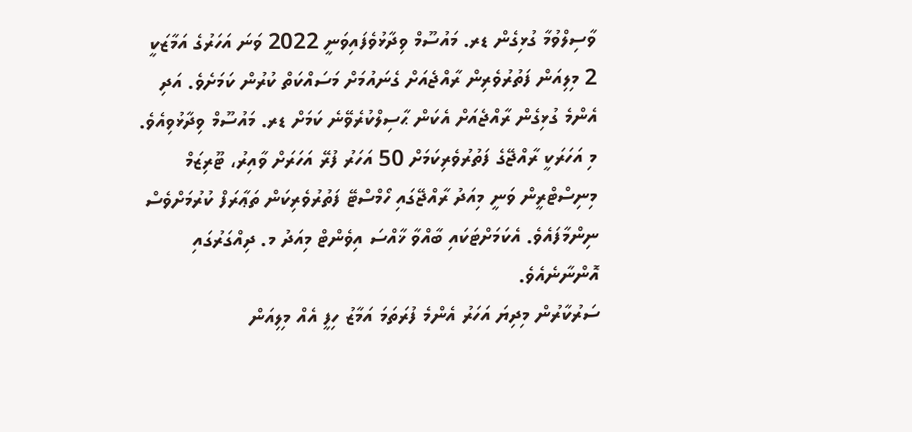ވާސިލްވުމާ ގުޅިގެން ޑރ. މައުސޫމް ވިދާޅުވެފައިވަނީ 2022 ވަނަ އަހަރުގެ އަމާޒަކީ 2 މިލިއަން ފަތުރުވެރިން ރާއްޖެއަށް ގެނައުމަށް މަސައްކަތް ކުރުން ކަމަށެވެ. އަދި އެންމެ ގުޅިގެން ރާއްޖެއަށް އެކަން ޙާސިލްކުރެވޭނެ ކަމަށް ޑރ. މައުސޫމް ވިދާޅުވިއެވެ.
މި އަހަރަކީ ރާއްޖޭގެ ފަތުރުވެރިކަމަށް 50 އަހަރު ފުރޭ އަހަރަށް ވާއިރު، ޓޫރިޒަމް މިނިސްޓްރީން ވަނީ މިއަދު ރާއްޖޭގައި ހޯމްސްޓޭ ފަތުރުވެރިކަން ތަޢާރަފް ކުރުމަށްވެސް ނިންމާފައެވެ. އެކަމަށްޓަކައި ބާއްވާ ޚާއްސަ އިވެންޓް މިއަދު މ. ދިއްގަރުގައި އޮންނާނެއެވެ.
ސަރުކާރުން މިދިޔަ އަހަރު އެންމެ ފުރަތަމަ އަމާޒު ހިފީ އެއް މިލިއަން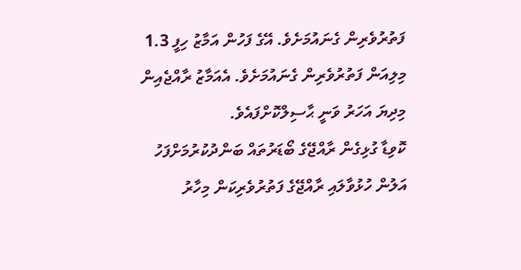ފަތުރުވެރިން ގެނައުމަށެވެ. އޭގެ ފަހުން އަމާޒު ހިފީ 1.3 މިލިއަން ފަތުރުވެރިން ގެނައުމަށެވެ. އެއަމާޒު ރާއްޖެއިން މިދިޔަ އަހަރު ވަނީ ޙާސިލްކޮށްފައެވެ.
ކޮވިޑާ ގުޅިގެން ރާއްޖޭގެ ބޯޑަރުތައް ބަންދުކުރުމަށްފަހު އަލުން ހުޅުވާލައި ރާއްޖޭގެ ފަތުރުވެރިކަން މިހާރު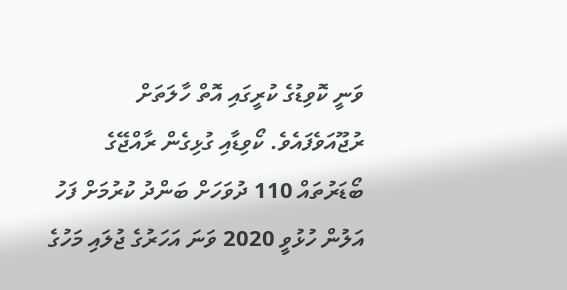ވަނީ ކޮވިޑުގެ ކުރީގައި އޮތް ހާލަތަށް ރުޖޫއަވެފައެވެ. ކޯވިޑާއި ގުޅިގެން ރާއްޖޭގެ ބޯޑަރުތައް 110 ދުވަހަށް ބަންދު ކުރުމަށް ފަހު އަލުން ހުޅުވީ 2020 ވަނަ އަހަރުގެ ޖުލައި މަހުގެ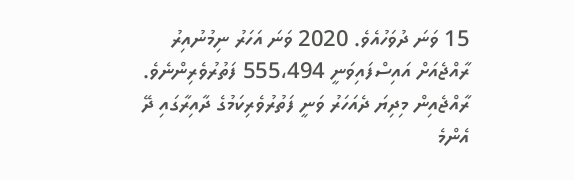15 ވަނަ ދުވަހުއެވެ. 2020 ވަނަ އަހަރު ނިމުނުއިރު ރާއްޖެއަށް އައިސްފައިވަނީ 555،494 ފަތުރުވެރިންނެވެ.
ރާއްޖެއިން މިދިޔަ ދެއަހަރު ވަނީ ފަތުރުވެރިކަމުގެ ދާއިރާގައި ދޭ އެންމެ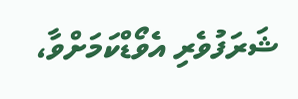ޝަރަފުވެރި އެވޯޑްކަމަށްވާ،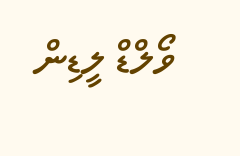ވޯލްޑް ލީޑިން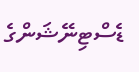ޑެސްޓިނޭޝަންގެ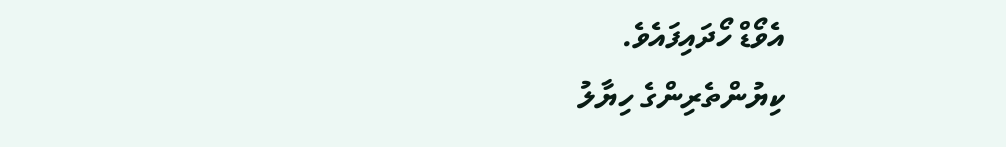އެވޯޑް ހޯދައިފައެވެ.
ކިޔުންތެރިންގެ ހިޔާލު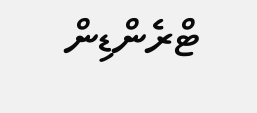ޓްރެންޑިން